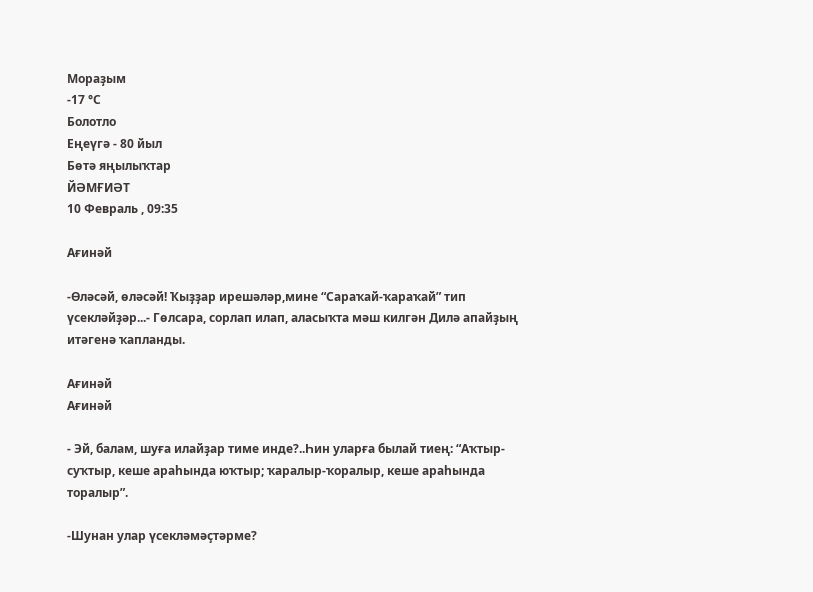Мораҙым
-17 °С
Болотло
Еңеүгә - 80 йыл
Бөтә яңылыҡтар
ЙӘМҒИӘТ
10 Февраль , 09:35

Ағинәй

-Өләсәй, өләсәй! Ҡыҙҙар ирешәләр,мине “Сараҡай-ҡараҡай” тип үсекләйҙәр...- Гөлсара, сорлап илап, аласыҡта мәш килгән Дилә апайҙың итәгенә ҡапланды.

Ағинәй
Ағинәй

- Эй, балам, шуға илайҙар тиме инде?..Һин уларға былай тиең: “Аҡтыр-суҡтыр, кеше араһында юҡтыр; ҡаралыр-ҡоралыр, кеше араһында торалыр”.

-Шунан улар үсекләмәҫтәрме?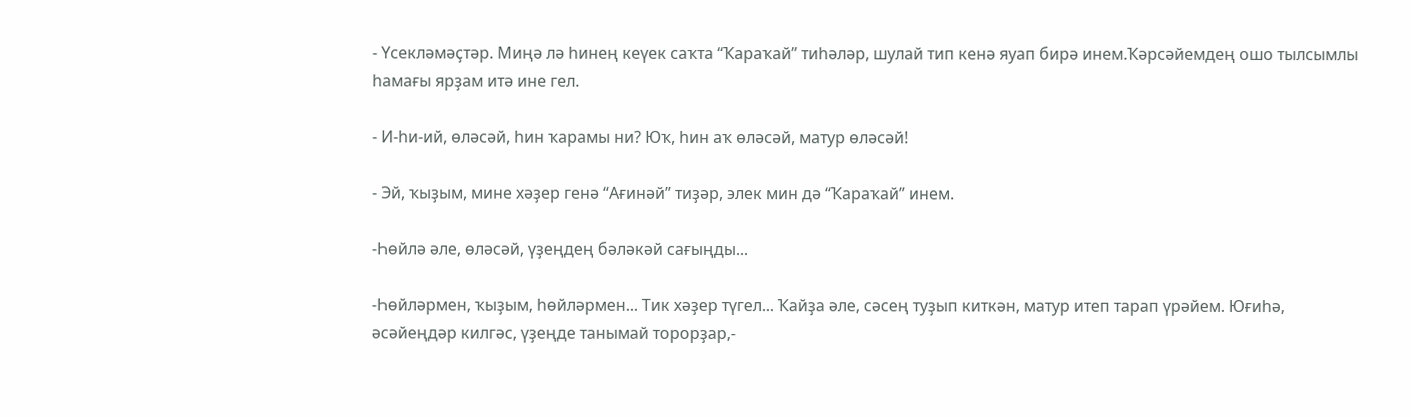- Үсекләмәҫтәр. Миңә лә һинең кеүек саҡта “Ҡараҡай” тиһәләр, шулай тип кенә яуап бирә инем.Ҡәрсәйемдең ошо тылсымлы һамағы ярҙам итә ине гел.

- И-һи-ий, өләсәй, һин ҡарамы ни? Юҡ, һин аҡ өләсәй, матур өләсәй!

- Эй, ҡыҙым, мине хәҙер генә “Ағинәй” тиҙәр, элек мин дә “Ҡараҡай” инем.

-Һөйлә әле, өләсәй, үҙеңдең бәләкәй сағыңды...

-Һөйләрмен, ҡыҙым, һөйләрмен... Тик хәҙер түгел... Ҡайҙа әле, сәсең туҙып киткән, матур итеп тарап үрәйем. Юғиһә, әсәйеңдәр килгәс, үҙеңде танымай торорҙар,-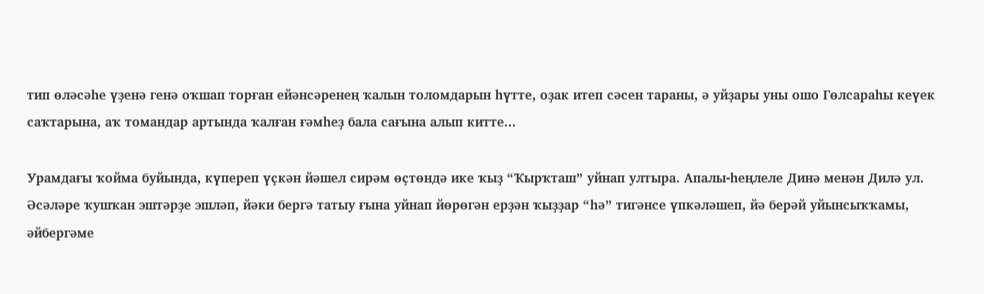тип өләсәһе үҙенә генә оҡшап торған ейәнсәренең ҡалын толомдарын hүтте, оҙак итеп сәсен тараны, ә уйҙары уны ошо Гөлсараһы кеүек саҡтарына, аҡ томандар артында ҡалған ғәмһеҙ бала сағына алып китте...

Урамдағы ҡойма буйында, күпереп үҫкән йәшел сирәм өҫтөндә ике ҡыҙ “Ҡырҡташ” уйнап ултыра. Апалы-һеңлеле Динә менән Дилә ул. Әсәләре ҡушҡан эштәрҙе эшләп, йәки бергә татыу ғына уйнап йөрөгән ерҙән ҡыҙҙар “һә” тигәнсе үпкәләшеп, йә берәй уйынсыҡҡамы, әйбергәме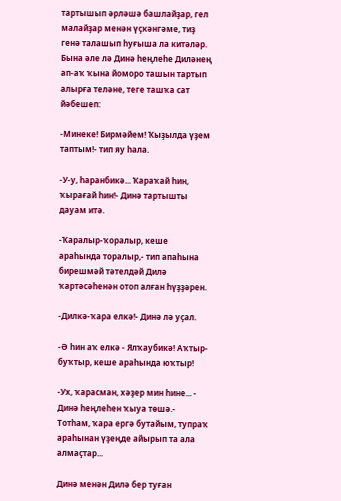тартышып әрләшә башлайҙар, гел малайҙар менән үҫкәнгәме, тиҙ генә талашып һуғыша ла китәләр. Бына әле лә Динә heңлеhe Диләнең ап-аҡ ҡына йоморо ташын тартып алырға теләне, теге ташҡа сат йәбешеп:

-Минеке! Бирмәйем! Ҡыҙылда үҙем таптым!- тип яу һала.

-У-у, һаранбикә... Ҡараҡай һин, ҡырағай һин!- Динә тартышты дауам итә.

-Ҡаралыр-ҡоралыр, кеше араһында торалыр,- тип апаһына бирешмәй тәтелдәй Дилә ҡартәсәһенән отоп алған һүҙҙәрен.

-Дилкә-ҡара елкә!- Динә лә уҫал.

-Ә һин аҡ елкә - Ялҡаубикә! Аҡтыр-буҡтыр, кеше араһында юҡтыр!

-Ух, ҡарасман, хәҙер мин һине... - Динә һеңлеһен ҡыуа төшә.- Тотһам, ҡара ергә бутайым, тупраҡ араһынан үҙеңде айырып та ала алмаҫтар...

Динә менән Дилә бер туған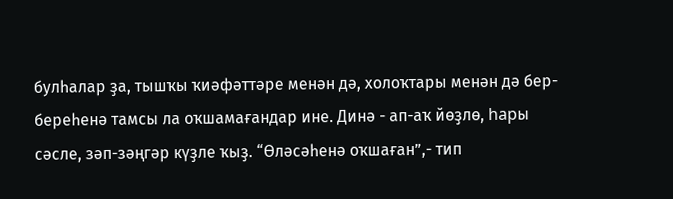булһалар ҙа, тышҡы ҡиәфәттәре менән дә, холоҡтары менән дә бер-береһенә тамсы ла оҡшамағандар ине. Динә - ап-аҡ йөҙлө, hapы сәсле, зәп-зәңгәр күҙле ҡыҙ. “Өләсәһенә оҡшаған”,- тип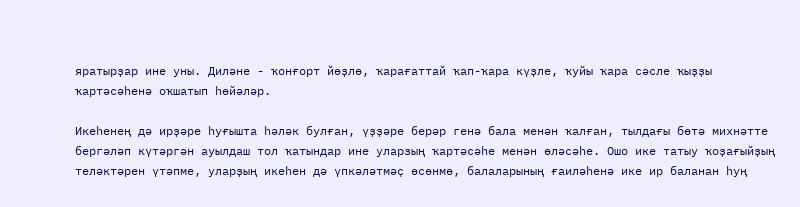яратырҙар ине уны. Диләне - ҡонғорт йөҙлө, ҡарағаттай ҡап-ҡара күҙле, ҡуйы ҡара сәсле ҡыҙҙы ҡартәсәһенә оҡшатып һөйәләр.

Икеһенең дә ирҙәре һуғышта һәләк булған, үҙҙәре берәр генә бала менән ҡалған, тылдағы бөтә михнәтте бергәләп күтәргән ауылдаш тол ҡатындар ине уларзың ҡартәсәһе менән өләсәһе. Ошо ике татыу ҡоҙағыйҙың теләктәрен үтәпме, уларҙың икеһен дә үпкәләтмәҫ өсөнмө, балаларының ғаиләһенә ике ир баланан һуң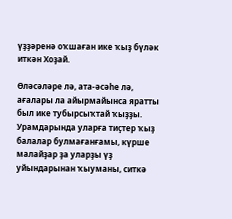үҙҙәренә оҡшаған ике ҡыҙ бүләк иткән Хоҙай.

Өләсәләре лә, ата-әсәһе лә, ағалары ла айырмайынса яратты был ике тубырсыҡтай ҡыҙҙы. Урамдарында уларға тиҫтер ҡыҙ балалар булмағанғамы, күрше малайҙар ҙа уларҙы үҙ уйындарынан ҡыуманы, ситкә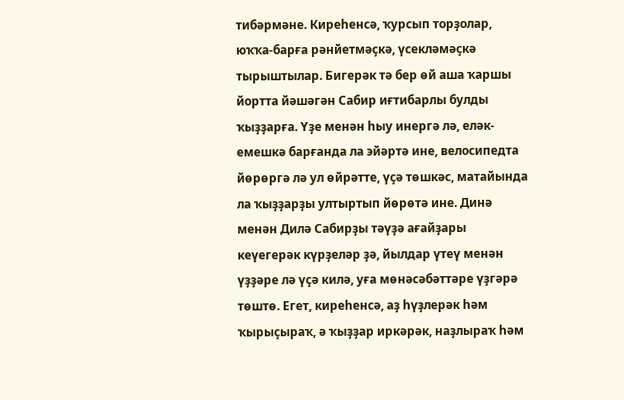тибәрмәне. Киреһенсә, ҡурсып торҙолар, юҡҡа-барға рәнйетмәҫкә, үсекләмәҫкә тырыштылар. Бигерәк тә бер өй аша ҡаршы йортта йәшәгән Сабир иғтибарлы булды ҡыҙҙарға. Yҙe менән hыy инергә лә, еләк-емешкә барғанда ла эйәртә ине, велосипедта йөрөргә лә ул өйрәтте, үҫә төшкәс, матайында ла ҡыҙҙарҙы ултыртып йөрөтә ине. Динә менән Дилә Сабирҙы тәүҙә ағайҙары кеүегерәк күрҙеләр ҙә, йылдар үтеү менән үҙҙәре лә үҫә килә, уға мөнәсәбәттәре үҙгәрә төштө. Егет, киреһенсә, аҙ һүҙлерәк һәм ҡырыҫыраҡ, ә ҡыҙҙар иркәрәк, наҙлыраҡ һәм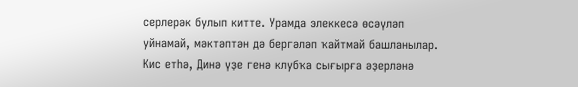серлерәк булып китте. Урамда элеккесә өсәүләп уйнамай, мәктәптән дә бергәләп ҡайтмай башланылар. Кис етһә, Динә үҙе генә клубҡа сығырға әҙерләнә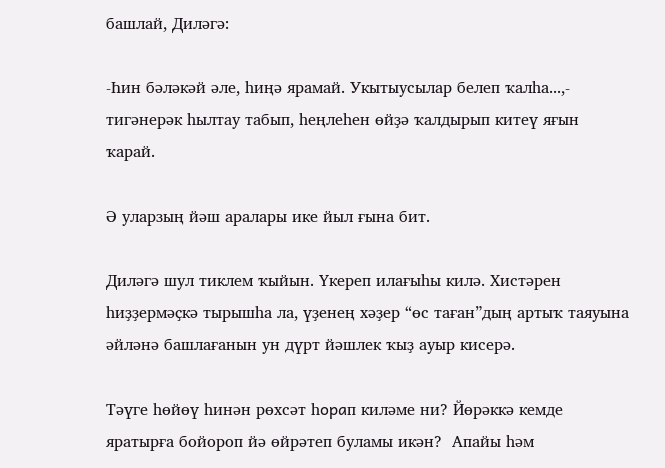башлай, Диләгә:

-Һин бәләкәй әле, һиңә ярамай. Укытыусылар белеп ҡалһа...,- тигәнерәк hылтay табып, һеңлеһен өйҙә ҡалдырып китеү яғын ҡарай.

Ә уларзың йәш аралары ике йыл ғына бит.

Диләгә шул тиклем ҡыйын. Үкереп илағыһы килә. Хистәрен һиҙҙермәҫкә тырышһа ла, үҙенең хәҙер “өс таған”дың артыҡ таяуына әйләнә башлағанын ун дүрт йәшлек ҡыҙ ауыр кисерә.

Тәүге һөйөү һинән рөхсәт һopaп киләме ни? Йөрәккә кемде яратырға бойороп йә өйрәтеп буламы икән?  Апайы һәм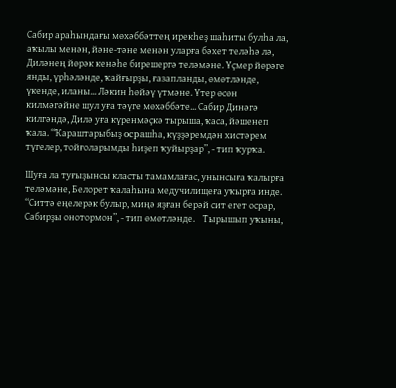Сабир араһындағы мөхәббәттең ирекһеҙ шаһиты булһа ла, аҡылы менән, йәне-тәне менән уларға бәхет теләһә лә, Диләнең йөрәк кенәһе бирешергә теләмәне. Үҫмер йөрәге янды, үрһәләнде, ҡайғырҙы, ғазапланды, өмөтләнде, үкенде, иланы... Ләкин һөйәү үтмәне. Үтер өсөн килмәгәйне шул уға тәүге мөхәббәте... Сабир Динәгә килгәндә, Дилә уға күренмәҫкә тырыша, ҡаса, йәшенеп ҡала. “Ҡараштарыбыҙ ocpaшһa, күҙҙәремдән хистәрем түгелер, тойғоларымды һиҙеп ҡуйырҙар”, - тип ҡурҡа.

Шуға ла туғыҙынсы класты тамамлағас, унынсыға ҡалырға теләмәне, Белорет ҡалаһына медучилищеға уҡырға инде. “Ситтә еңелерәк булыр, миңә яҙған берәй сит егет осрар, Сабирҙы онотормон”, - тип өмөтләнде.    Тырышып уҡыны,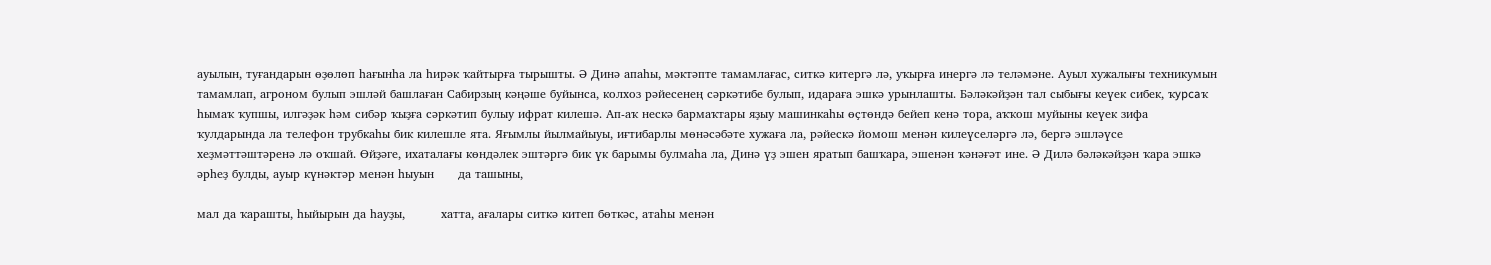ауылын, туғандарын өҙөлөп һағынһа ла һирәк ҡайтырға тырышты. Ә Динә апаһы, мәктәпте тамамлағас, ситкә китергә лә, уҡырға инергә лә теләмәне. Ауыл хужалығы техникумын тамамлап, агроном булып эшләй башлаған Сабирзың кәңәше буйынса, колхоз рәйесенең сәркәтибе булып, идараға эшкә урынлашты. Бәләкәйҙән тал сыбығы кеүек сибек, ҡypcaҡ һымаҡ ҡупшы, илгәҙәк һәм сибәр ҡыҙға сәркәтип булыу ифрат килешә. Ап-aҡ нескә бармаҡтары яҙыу машинкаһы өҫтөндә бейеп кенә тора, аҡҡош муйыны кеүек зифа ҡулдарында ла телефон трубкаһы бик килешле ята. Яғымлы йылмайыуы, иғтибарлы мөнәсәбәте хужаға ла, рәйескә йомош менән килеүселәргә лә, бергә эшләүсе хеҙмәттәштәренә лә оҡшай. Өйҙәге, ихаталағы көндәлек эштәргә бик үк барымы булмаһа ла, Динә үҙ эшен яратып башҡара, эшенән ҡәнәғәт ине. Ә Дилә бәләкәйҙән ҡара эшкә әрһеҙ булды, ауыр күнәктәр менән һыуын      да ташыны,

мал да ҡарашты, һыйырын да һауҙы,         хатта, ағалары ситкә китеп бөткәс, атаһы менән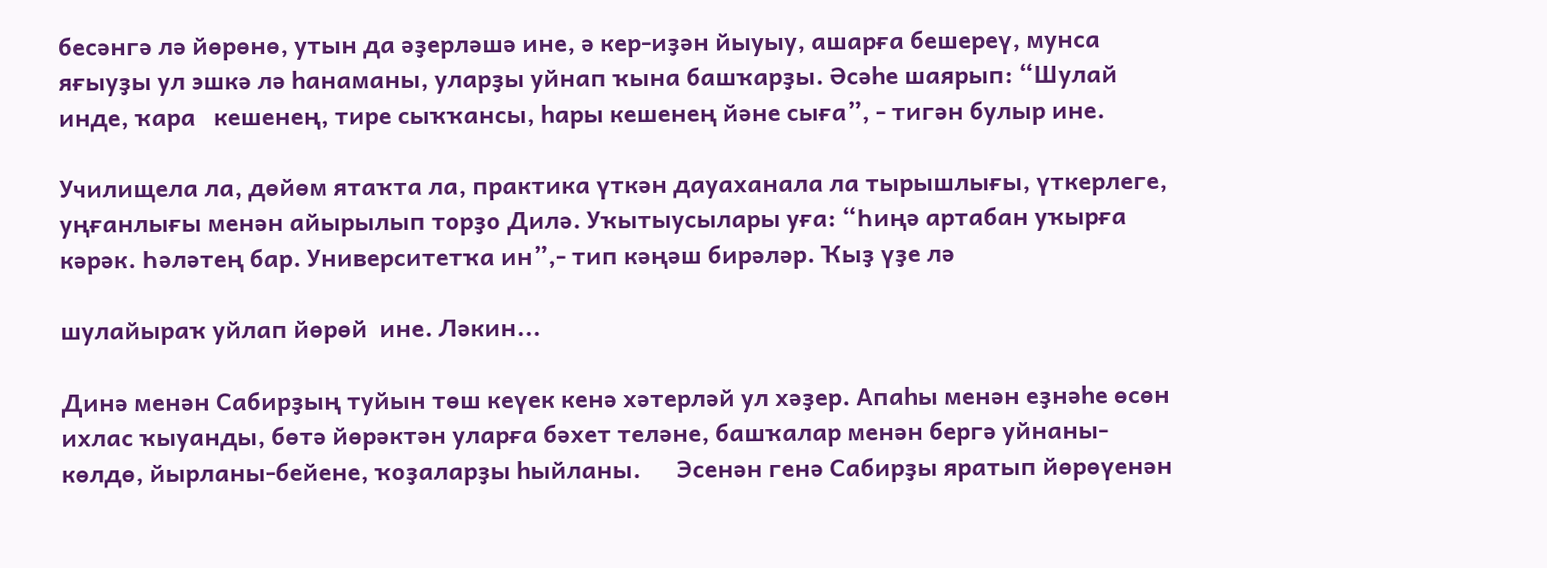бесәнгә лә йөрөнө, утын да әҙерләшә ине, ә кер-иҙән йыуыу, ашарға бешереү, мунса яғыуҙы ул эшкә лә һанаманы, уларҙы уйнап ҡына башҡарҙы. Әсәһе шаярып: “Шулай инде, ҡара   кешенең, тире сыҡҡансы, hары кешенең йәне сыға”, - тигән булыр ине.

Училищела ла, дөйөм ятаҡта ла, практика үткән дауаханала ла тырышлығы, үткерлеге, уңғанлығы менән айырылып торҙо Дилә. Уҡытыусылары уға: “Һиңә артабан уҡырға кәрәк. Һәләтең бар. Университетҡа ин”,- тип кәңәш бирәләр. Ҡыҙ үҙе лә

шулайыраҡ уйлап йөрөй  ине. Ләкин...

Динә менән Сабирҙың туйын төш кеүек кенә хәтерләй ул хәҙер. Aпаһы менән еҙнәһе өсөн ихлас ҡыуанды, бөтә йөрәктән уларға бәхет теләне, башҡалар менән бергә уйнаны-көлдө, йырланы-бейене, ҡоҙаларҙы һыйланы.      Эсенән генә Сабирҙы яратып йөрөүенән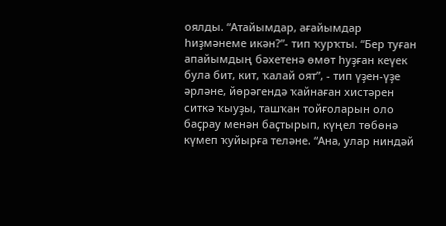оялды. “Атайымдар, ағайымдар һиҙмәнеме икән?”- тип ҡурҡты. “Бер туған апайымдың бәхетенә өмөт һуҙған кеүек була бит, кит, ҡалай оят”, - тип үҙен-үҙе әрләне, йөрәгендә ҡайнаған хистәрен ситкә ҡыуҙы, ташҡан тойғоларын оло баҫрау менән баҫтырып, күңел төбөнә күмеп ҡуйырға теләне. “Ана, улар ниндәй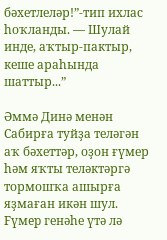бәхетлеләр!”-тип ихлас һоҡланды. — Шулай инде, аҡтыр-пактыр, кеше араһында шаттыр...”

Әммә Динә менән Сабирға туйҙа теләгән аҡ бәхеттәр, оҙон ғүмер һәм яҡты теләктәргә тормошҡа ашырға яҙмаған икән шул. Fүмep генәһе үтә лә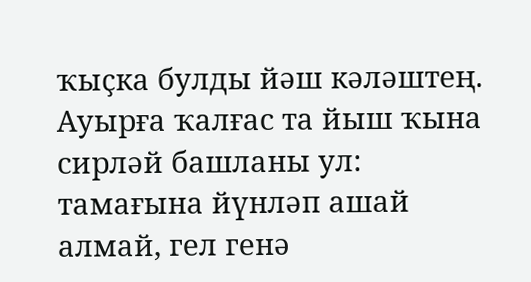ҡыҫка булды йәш кәләштең. Ауырға ҡалғас та йыш ҡына сирләй башланы ул: тамағына йүнләп ашай алмай, гел генә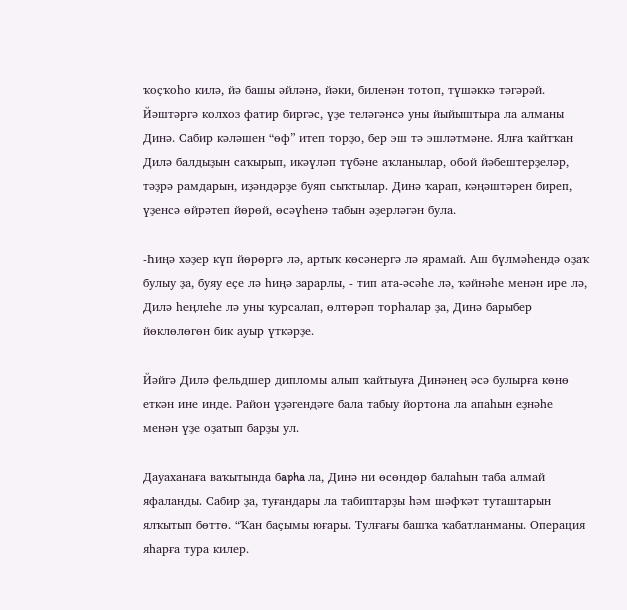ҡоҫҡоһо килә, йә башы әйләнә, йәки, биленән тотоп, түшәккә тәгәрәй. Йәштәргә колхоз фатир биргәс, үҙе теләгәнсә уны йыйыштыра ла алманы Динә. Сабир кәләшен “өф” итеп торҙо, бер эш тә эшләтмәне. Ялға ҡайтҡан Дилә балдыҙын саҡырып, икәүләп түбәне аҡланылар, обой йәбештерҙеләр, тәҙрә рамдарын, иҙәндәрҙе буяп сыҡтылар. Динә ҡарап, кәңәштәрен биреп, үҙенсә өйрәтеп йөрөй, өсәүһенә табын әҙерләгән була.

-Һиңә хәҙер күп йөрөргә лә, артыҡ көсәнергә лә ярамай. Аш бүлмәһендә оҙаҡ булыу ҙа, буяу еҫе лә һиңә зарарлы, - тип ата-әсәһе лә, ҡәйнәһе менән ире лә, Дилә һеңлеһе лә уны ҡурсалап, өлтөрәп тopһaлаp ҙа, Динә барыбер йөклөлөгөн бик ауыр үткәрҙе.

Йәйгә Дилә фельдшер дипломы алып ҡайтыуға Динәнең әсә булырға көнө еткән ине инде. Район үҙәгендәге бала табыу йортона ла aпаһын еҙнәһе менән үҙе оҙатып барҙы ул.

Дауаханаға ваҡытында бapha ла, Динә ни өсөндөр балаһын таба алмай яфаланды. Сабир ҙа, туғандары ла табиптарҙы һәм шәфҡәт туташтарын ялҡытып бөттө. “Ҡан баҫымы юғары. Тулғағы башҡа ҡабатланманы. Операция яһарға тура килер.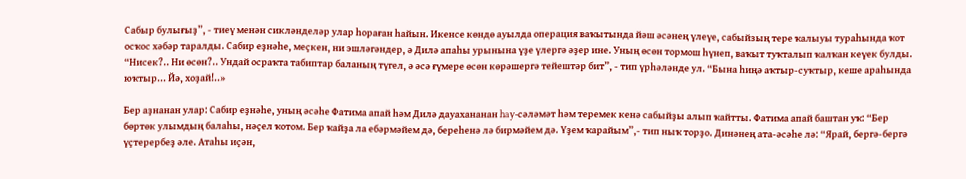Сабыр булығыҙ”, - тиеү менән сикләнделәр улар һораған һайын. Икенсе көндө ауылда операция ваҡытында йәш әсәнең үлеүе, сабыйзың тере ҡалыуы тураһында ҡот осҡос хәбәр таралды. Сабир еҙнәһе, меҫкен, ни эшләгәндер, ә Дилә апаһы урынына үҙе үлергә әҙер ине. Уның өсөн тормош һүнеп, ваҡыт туҡталып ҡалҡан кеүек булды. “Нисек?.. Ни өсөн?.. Ундай осраҡта табиптар баланың түгел, ә әсә ғүмере өсөн көрәшергә тейештәр бит”, - тип үрһәләнде ул. “Бына һиңә аҡтыр-суҡтыр, кеше араһында юҡтыр... Йә, хоҙай!..»

Бер аҙнанан улар: Сабир еҙнәһе, уның әсәһе Фатима апай hәм Дилә дауахананан hay-сәләмәт һәм теремек кенә сабыйҙы алып ҡайтты. Фатима апай баштан уҡ: “Бер бөртөк улымдың балаһы, нәҫел ҡотом. Бер ҡайҙа ла ебәрмәйем дә, береһенә лә бирмәйем дә. Үҙем ҡарайым”,- тип ныҡ торҙо. Динәнең ата-әсәһе лә: “Ярай, бергә-бергә үҫтерербеҙ әле. Атаһы иҫән,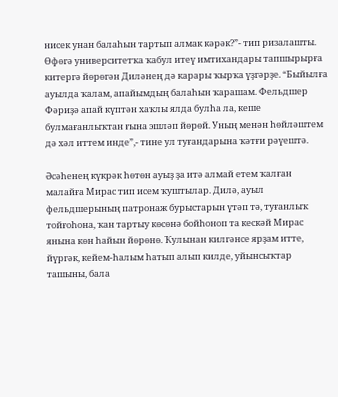нисек унан балаһын тартып алмак кәрәк?”- тип ризалашты. Өфөгә университетҡа ҡабул итеү имтихандары тапшырырға китергә йөрөгән Диләнең дә карары ҡырҡа үҙгәрҙе. “Быйылға ауылда ҡалам, апайымдың балаһын ҡарашам. Фельдшер Фәриҙә апай күптән хаҡлы ялда булha ла, кеше булмағанлыҡтан ғына эшләп йөрөй. Уның менән һөйләштем дә хәл иттем инде”,- тине ул туғандарына ҡәтғи рәүештә.

Әсәһенең күкрәк һөтөн ауыҙ ҙа итә алмай етем ҡалған малайға Мирас тип исем ҡуштылар. Дилә, ауыл фельдшерының патронаж бурыстарын үтәп тә, туғанлыҡ тойғоһона, ҡан тартыу көсөнә бойһоноп та кескәй Мирас янына көн һайын йөрөнө. Ҡулынан килгәнсе ярҙам итте, йүргәк, кейем-һалым haтып алып килде, уйынсыҡтар ташыны, бала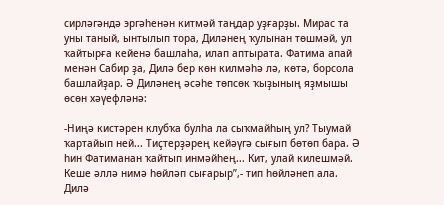сирләгәндә эргәһенән китмәй таңдар уҙғарҙы. Мирас та уны таный, ынтылып тора, Диләнең ҡулынан төшмәй, ул ҡайтырға кейенә башлаһа, илап аптырата. Фатима апай менән Сабир ҙа, Дилә бер көн килмәһә лә, көтә, борсола башлайҙар. Ә Диләнең әсәһе төпсөк ҡыҙының яҙмышы өсөн хәүефләнә:

-Ниңә кистәрен клубҡа булһа ла сыҡмайһың ул? Тыумай ҡартайып ней... Тиҫтерҙәрең кейәүгә сығып бөтөп бара. Ә һин Фатиманан ҡайтып инмәйһең... Кит, улай килешмәй. Кеше әллә нимә һөйләп сығарыр”,- тип һөйләнеп ала. Дилә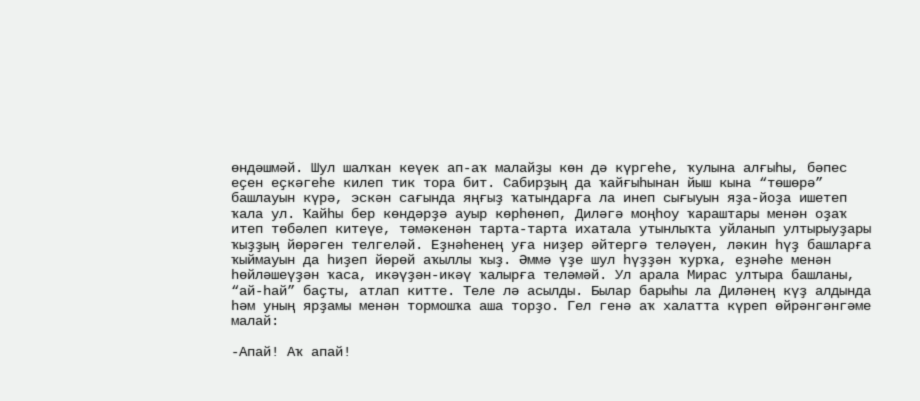өндәшмәй. Шул шалҡан кеүек ап-аҡ малайҙы көн дә күргеһе, ҡулына aлғыһы, бәпес еҫен еҫкәгеһе килеп тик тора бит. Сабирҙың да ҡайғыһынан йыш кына “төшөрә” башлауын күрә, эскән сағында яңғыҙ ҡатындарға ла инеп сығыуын яҙа-йоҙа ишетеп ҡала ул. Ҡайһы бер көндәрҙә ауыр көрһөнөп, Диләгә моңһоу ҡараштары менән оҙаҡ итеп төбәлеп китеүе, тәмәкенән тарта-тарта ихатала утынлыҡта уйланып ултырыуҙары ҡыҙҙың йөрәген телгеләй. Еҙнәһенең yғa ниҙер әйтергә теләүен, ләкин һүҙ башларға ҡыймауын да һиҙеп йөрөй аҡыллы ҡыҙ. Әммә үҙе шул һүҙҙән ҡурҡа, еҙнәһе менән һөйләшеүҙән ҡаса, икәүҙән-икәү ҡалырға теләмәй. Ул арала Мирас ултыра башланы, “ай-һай” баҫты, атлап китте. Теле лә асылды. Былар барыһы ла Диләнең күҙ алдында һәм уның ярҙамы менән тормошҡа аша торҙо. Гел генә аҡ халатта күреп өйрәнгәнгәме малай:

-Апай! Аҡ апай!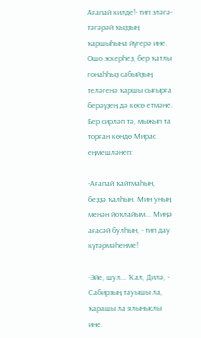Ағапай килде!- тип эләгә-тәгәрәй ҡыҙҙың ҡаршыһына йүгерә ине. Ошо эскерһеҙ, бер ҡатлы гонаһһыҙ сабыйҙың теләгенә ҡаршы сығырғa берәүҙең дә көсө етмәне. Бер сирләп тә, мыжып та торған көндө Мирас еңмешләнеп:

-Ағапай ҡайтмаһын, беҙҙә ҡалһын. Мин уның менән йоҡлайым... Миңә ағасәй булһын, - тип дау күтәрмәһенме!

-Эйе, шул... Ҡал, Дилә, - Сабирзың тауышы ла, ҡарашы ла ялыныслы ине.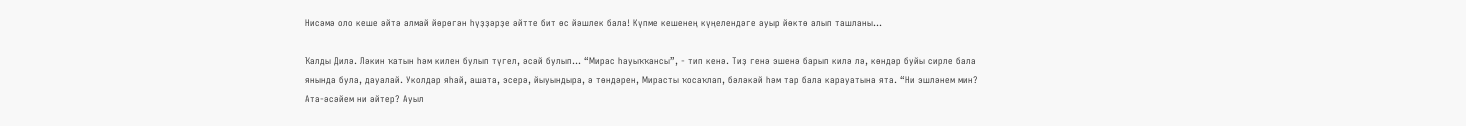Нисәмә оло кеше әйтә алмай йөрөгән һүҙҙәрҙе әйтте бит өс йәшлек бала! Күпме кешенең күңелендәге ауыр йөктө алып ташланы...

Ҡалды Дилә. Ләкин ҡатын һәм килен булып түгел, әсәй булып... “Мирас һауыҡҡансы”, - тип кенә. Тиҙ генә эшенә барып килә лә, көндәр буйы сирле бала янында була, дауалай. Уколдар яһай, ашата, эсерә, йыуындыра, ә төндәрен, Мирасты ҡосаҡлап, бәләкәй һәм тар бала карауатына ята. “Ни эшләнем мин? Ата-әсәйем ни әйтер? Ауыл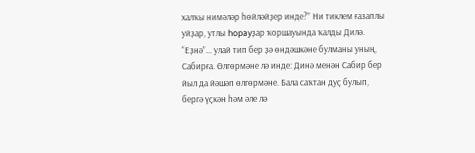халҡы нимәләр һөйләйҙер инде?” Ни тиклем ғазаплы уйҙар, утлы hopayҙap ҡоршауында ҡалды Дилә. “Еҙнә”... улай тип бер ҙә өндәшкәне булманы уның, Сабирға. Өлгөрмәне лә инде: Динә менән Сабир бер йыл да йәшәп өлгөрмәне. Бала саҡтан дуҫ булып, бергә үҫкән һәм әле лә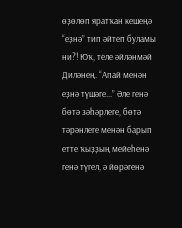өҙөлөп яратҡан кешеңә “еҙнә” тип әйтеп буламы ни?! Юҡ, теле әйләнмәй Диләнең. “Апай менән еҙнә түшәге...” Әле генә бөтә зәһәрлеге, бөтә тәрәнлеге менән барып етте ҡыҙҙың мейеһенә генә түгел, ә йөрәгенә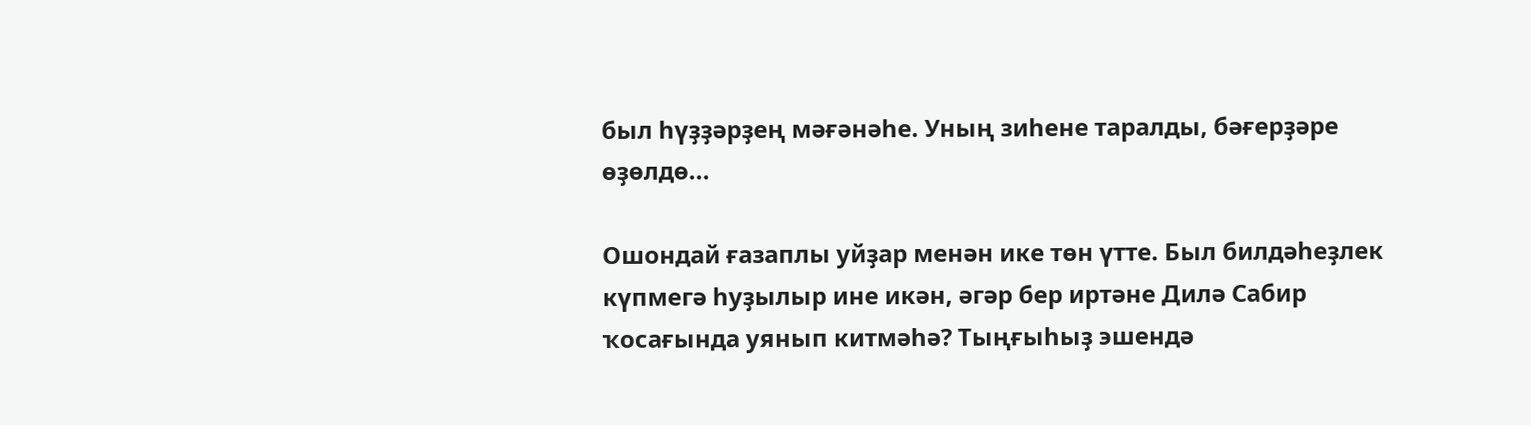был һүҙҙәрҙең мәғәнәһе. Уның зиһене таралды, бәғерҙәре өҙөлдө...

Ошондай ғазаплы уйҙар менән ике төн үтте. Был билдәһеҙлек күпмегә һуҙылыр ине икән, әгәр бер иртәне Дилә Сабир ҡосағында уянып китмәһә? Тыңғыһыҙ эшендә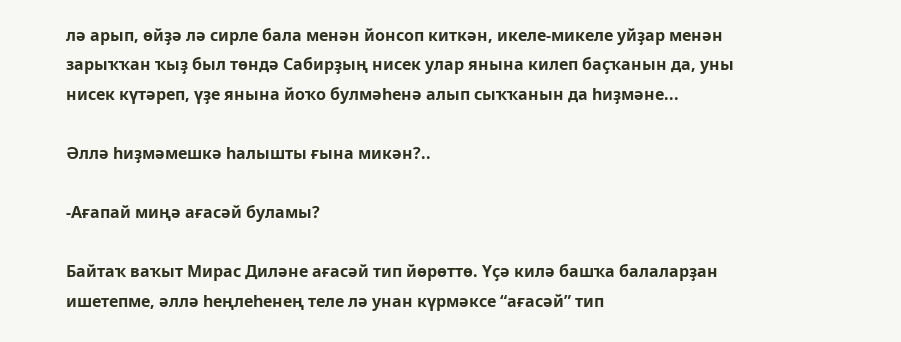лә арып, өйҙә лә сирле бала менән йонсоп киткән, икеле-микеле уйҙар менән зарыҡҡан ҡыҙ был төндә Сабирҙың нисек улар янына килеп баҫҡанын да, уны нисек күтәреп, үҙе янына йоҡо булмәһенә алып сыҡҡанын да һиҙмәне...

Әллә һиҙмәмешкә һалышты ғына микән?..

-Ағапай миңә ағасәй буламы?

Байтаҡ ваҡыт Мирас Диләне ағасәй тип йөрөттө. Үҫә килә башҡа балаларҙан ишетепме, әллә һеңлеһенең теле лә унан күрмәксе “ағасәй” тип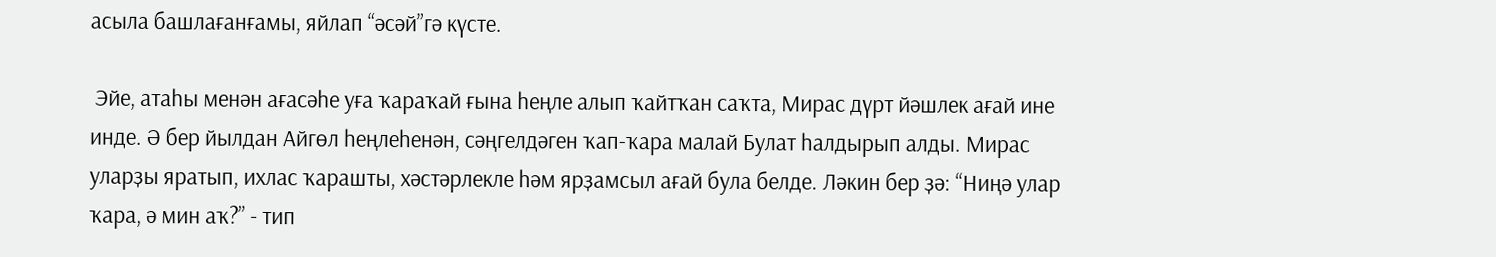асыла башлағанғамы, яйлап “әсәй”гә күсте.

 Эйе, атаһы менән aғаcәhe уға ҡараҡай ғына һеңле алып ҡайтҡан саҡта, Мирас дүрт йәшлек ағай ине инде. Ә бер йылдан Айгөл һеңлеһенән, сәңгелдәген ҡап-ҡара малай Булат һалдырып алды. Мирас уларҙы яратып, ихлас ҡарашты, хәстәрлекле һәм ярҙамсыл ағай була белде. Ләкин бер ҙә: “Ниңә улар ҡара, ә мин аҡ?” - тип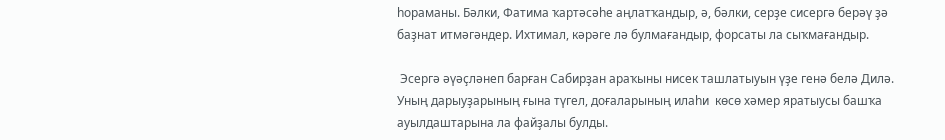һораманы. Бәлки, Фатима ҡартәсәһе аңлатҡандыр, ә, бәлки, cерҙe сисергә берәү ҙә баҙнат итмәгәндер. Ихтимал, кәрәге лә булмағандыр, форсаты ла сыҡмағандыр.

 Эсергә әүәҫләнеп барған Сабирҙан араҡыны нисек ташлатыуын үҙе генә белә Дилә. Уның дарыуҙарының ғына түгел, доғаларының илаһи  көсө хәмер яратыусы башҡа ауылдаштарына ла файҙалы булды.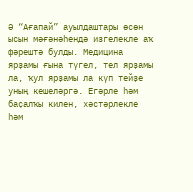Ә “Ағапай” ауылдаштары өсөн ысын мәғәнәһендә изгелекле аҡ фәрештә булды. Медицина ярҙамы ғына түгел, тел ярҙамы ла, ҡул ярҙамы ла күп тейҙе уның кешеләргә. Егәрле һәм баҫалҡы килен, хәстәрлекле hәм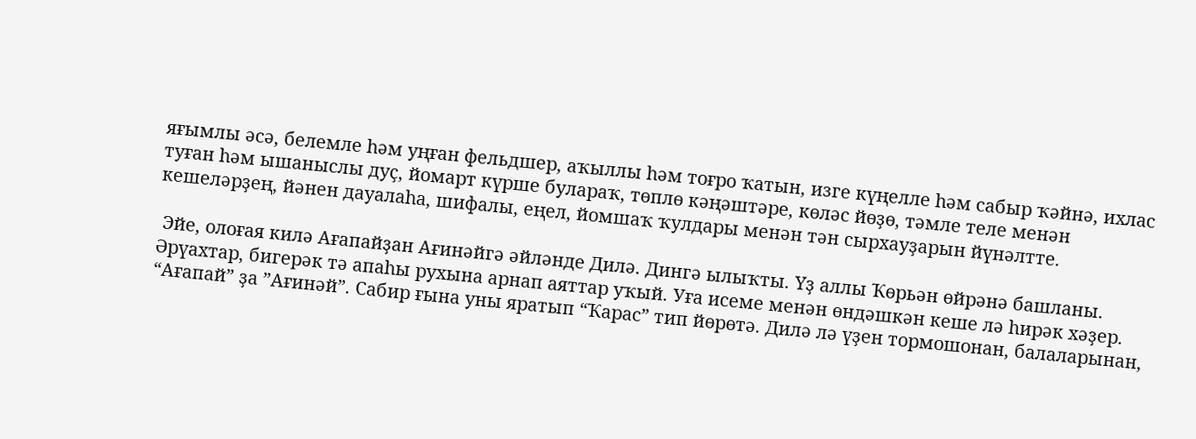яғымлы әсә, белемле hәм уңған фельдшер, аҡыллы hәм тоғро ҡатын, изге күңелле һәм сабыр ҡәйнә, ихлас  туған hәм ышаныслы дуҫ, йомарт күрше булараҡ, төплө кәңәштәре, көләс йөҙө, тәмле теле менән кешеләрҙең, йәнен дауалаһа, шифалы, еңел, йомшаҡ ҡулдары менән тән сырхауҙарын йүнәлтте.

 Эйе, олоғая килә Ағапайҙан Ағинәйгә әйләнде Дилә. Дингә ылыҡты. Yҙ аллы Ҡөрьән өйрәнә башланы. Әрүахтар, бигерәк тә апаһы рухына арнап аяттар уҡый. Уға исеме менән өндәшкән кеше лә һирәк хәҙер. “Ағапай” ҙа ”Ағинәй”. Сабир ғына уны яратып “Ҡарас” тип йөрөтә. Дилә лә үҙен тормошонан, балаларынан,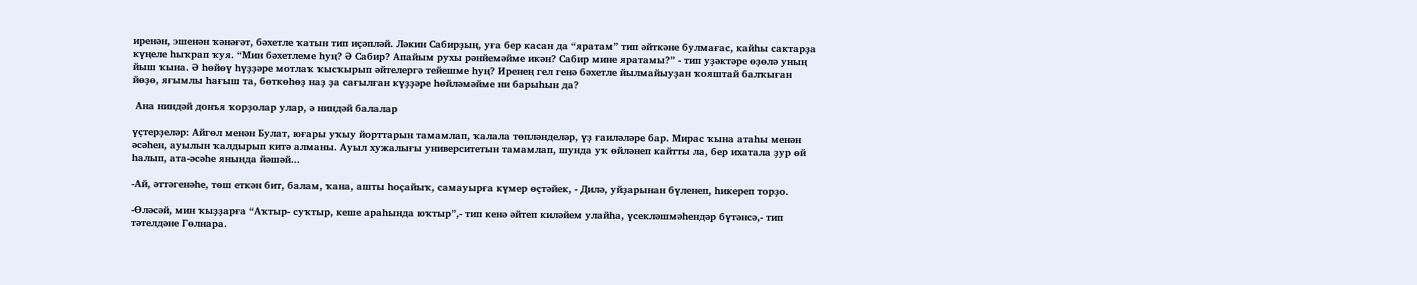иренән, эшенән ҡәнәғәт, бәхетле ҡатын тип иҫәпләй. Ләкин Сабирҙың, уға бер касан да “яратам” тип әйткәне булмағас, кайһы сактарҙа күңеле hыҡрап ҡуя. “Мин бәхетлеме һуң? Ә Сабир? Апайым рухы рәнйемәйме икән? Сабир мине яратамы?” - тип уҙәктәре өҙөлә уның йыш ҡына. Ә һөйөү һүҙҙәре мотлаҡ ҡысҡырып әйтелергә тейешме hyң? Иренең гел генә бәхетле йылмайыуҙан ҡояштай балҡыған йөҙө, яғымлы haғыш та, бөткөһөҙ наҙ ҙа сағылған күҙҙәре һөйләмәйме ни барыһын да?

 Ана ниндәй донъя ҡорҙолар улар, ә ниндәй балалар

үҫтерҙеләр: Айгөл менән Булат, юғары уҡыу йорттарын тамамлап, ҡалала төпләнделәр, үҙ ғаиләләре бар. Мирас ҡына атаһы менән әсәһен, ауылын ҡалдырып китә алманы. Ауыл хужалығы университетын тамамлап, шунда уҡ өйләнеп кайтты ла, бер ихатала ҙур өй һалып, ата-әсәһе янында йәшәй...

-Ай, әттәгенәһе, төш еткән бит, балам, ҡана, ашты һоҫайыҡ, самауырға күмер өҫтәйек, - Дилә, уйҙарынан бүленеп, һикереп торҙо.

-Өләсәй, мин ҡыҙҙарға “Аҡтыр- суҡтыр, кеше араһында юҡтыр”,- тип кенә әйтеп киләйем улайһа, үсекләшмәһендәр бүтәнсә,- тип тәтелдәне Гөлнара.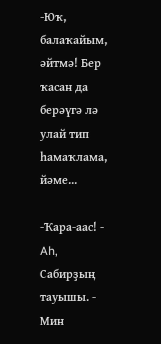-Юҡ, балаҡайым, әйтмә! Бер ҡасан да берәүгә лә улай тип һамаҡлама, йәме...

-Ҡара-аас! - Ah, Сабирҙың тауышы. - Мин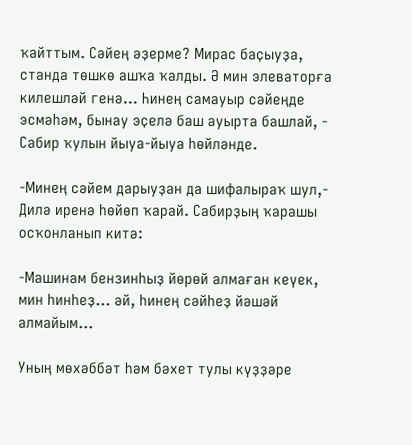ҡайттым. Сәйең әҙерме? Мирас баҫыуҙа, станда төшкө ашҡа ҡалды. Ә мин элеваторға килешләй генә... Һинең самауыр сәйеңде эсмәһәм, бынау эҫелә баш ауырта башлай, - Сабир ҡулын йыуа-йыуа һөйләнде.

-Минең сәйем дарыуҙан да шифалыраҡ шул,- Дилә иренә һөйөп ҡарай. Сабирҙың ҡарашы осҡонланып китә:

-Машинам бензинһыҙ йөрөй алмаған кеүек, мин һинһеҙ... әй, һинең сәйһеҙ йәшәй алмайым...

Уның мөхәббәт һәм бәхет тулы күҙҙәре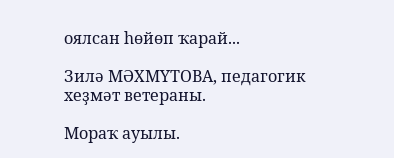оялсан һөйөп ҡарай...

Зилә МӘХМҮТОВА, педагогик хеҙмәт ветераны.

Мораҡ ауылы.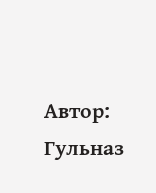Автор: Гульназ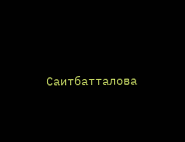Саитбатталова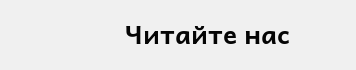Читайте нас